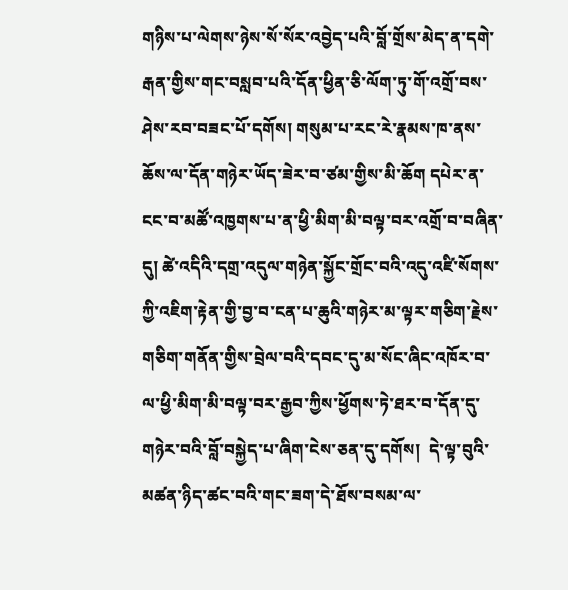གཉིས་པ་ལེགས་ཉེས་སོ་སོར་འབྱེད་པའི་བློ་གྲོས་མེད་ན་དགེ་རྒན་གྱིས་གང་བསླབ་པའི་དོན་ཕྱིན་ཅི་ལོག་ཏུ་གོ་འགྲོ་བས་ཤེས་རབ་བཟང་པོ་དགོས། གསུམ་པ་རང་རེ་རྣམས་ཁ་ནས་ཆོས་ལ་དོན་གཉེར་ཡོད་ཟེར་བ་ཙམ་གྱིས་མི་ཆོག དཔེར་ན་ངང་བ་མཚོ་འཁྱགས་པ་ན་ཕྱི་མིག་མི་བལྟ་བར་འགྲོ་བ་བཞིན་དུ། ཚེ་འདིའི་དགྲ་འདུལ་གཉེན་སྐྱོང་གྲོང་བའི་འདུ་འཛི་སོགས་ཀྱི་འཇིག་རྟེན་གྱི་བྱ་བ་ངན་པ་ཆུའི་གཉེར་མ་ལྟར་གཅིག་རྗེས་གཅིག་གནོན་གྱིས་བྲེལ་བའི་དབང་དུ་མ་སོང་ཞིང་འཁོར་བ་ལ་ཕྱི་མིག་མི་བལྟ་བར་རྒྱབ་ཀྱིས་ཕྱོགས་ཏེ་ཐར་བ་དོན་དུ་གཉེར་བའི་བློ་བསྐྱེད་པ་ཞིག་ངེས་ཅན་དུ་དགོས།  དེ་ལྟ་བུའི་མཚན་ཉིད་ཚང་བའི་གང་ཟག་དེ་ཐོས་བསམ་ལ་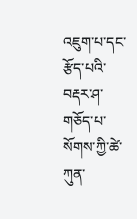འཇུག་པ་དང་རྩོད་པའི་བརྡར་ཤ་གཅོད་པ་སོགས་ཀྱི་ཚེ་ཀུན་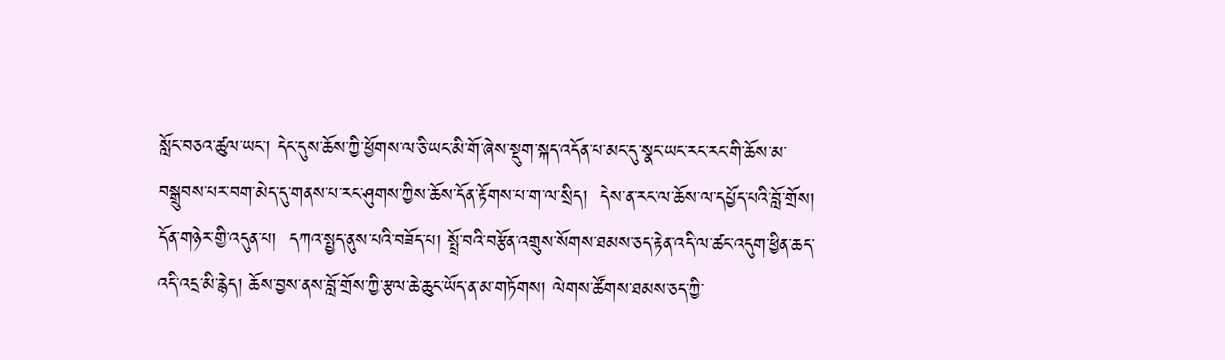སློང་བཅའ་ཚུལ་ཡང་། དེང་དུས་ཆོས་ཀྱི་ཕྱོགས་ལ་ཅི་ཡང་མི་གོ་ཞེས་སྡུག་སྐད་འདོན་པ་མང་དུ་སྣང་ཡང་རང་རང་གི་ཆོས་མ་བསྒྲུབས་པར་བག་མེད་དུ་གནས་པ་རང་ཤུགས་ཀྱིས་ཆོས་དོན་རྟོགས་པ་ག་ལ་སྲིད།  དེས་ན་རང་ལ་ཆོས་ལ་དཔྱོད་པའི་བློ་གྲོས།  དོན་གཉེར་གྱི་འདུན་པ།  དཀའ་སྤྱད་ནུས་པའི་བཟོད་པ། སྤྲོ་བའི་བརྩོན་འགྲུས་སོགས་ཐམས་ཅད་རྟེན་འདི་ལ་ཚང་འདུག་ཕྱིན་ཆད་འདི་འདྲ་མི་རྙེད། ཆོས་བྱས་ནས་བློ་གྲོས་ཀྱི་རྩལ་ཆེ་ཆུང་ཡོད་ན་མ་གཏོགས། ལེགས་ཚོགས་ཐམས་ཅད་ཀྱི་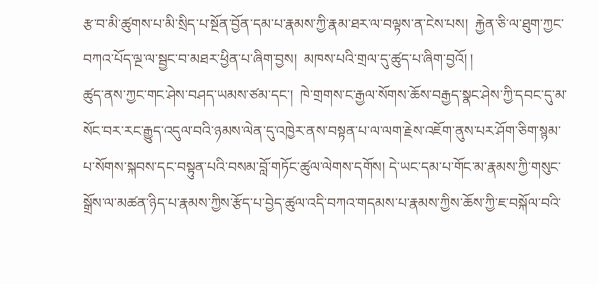རྩ་བ་མི་ཚུགས་པ་མི་སྲིད་པ་སྔོན་བྱོན་དམ་པ་རྣམས་ཀྱི་རྣམ་ཐར་ལ་བལྟས་ན་ངེས་པས།  རྐྱེན་ཅི་ལ་ཐུག་ཀྱང་བཀའ་པོད་ལྔ་ལ་སྦྱང་བ་མཐར་ཕྱིན་པ་ཞིག་བྱས།  མཁས་པའི་གྲལ་དུ་ཚུད་པ་ཞིག་བྱའོ། །
ཚུད་ནས་ཀྱང་གང་ཤེས་བཤད་ཡམས་ཙམ་དང་།  ཁེ་གྲགས་ང་རྒྱལ་སོགས་ཆོས་བརྒྱད་སྣང་ཤེས་ཀྱི་དབང་དུ་མ་སོང་བར་རང་རྒྱུད་འདུལ་བའི་ཉམས་ལེན་དུ་འཁྱེར་ནས་བསྟན་པ་ལ་ལག་རྗེས་འཇོག་ནུས་པར་ཤོག་ཅིག་སྙམ་པ་སོགས་སྐབས་དང་བསྟུན་པའི་བསམ་བློ་གཏོང་ཚུལ་ལེགས་དགོས། དེ་ཡང་དམ་པ་གོང་མ་རྣམས་ཀྱི་གསུང་སྒྲོས་ལ་མཚན་ཉིད་པ་རྣམས་ཀྱིས་རྩོད་པ་བྱེད་ཚུལ་འདི་བཀའ་གདམས་པ་རྣམས་ཀྱིས་ཆོས་ཀྱི་ཇ་བསྐོལ་བའི་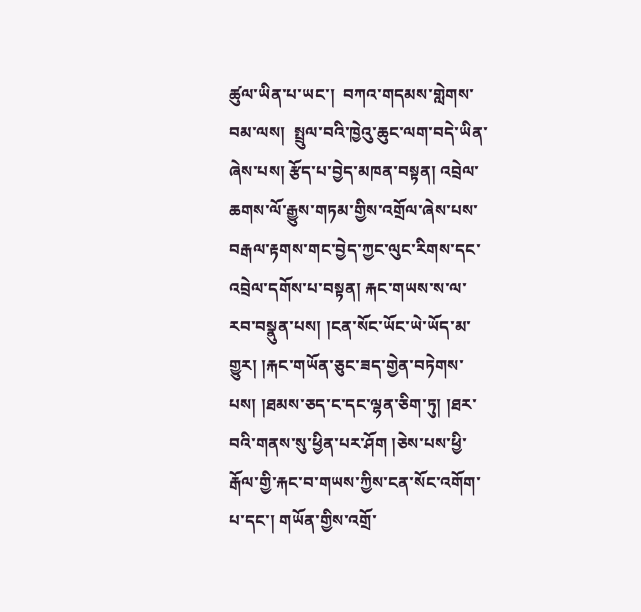ཚུལ་ཡིན་པ་ཡང་།  བཀའ་གདམས་གླེགས་བམ་ལས།  སྤྲུལ་བའི་ཁྱེའུ་ཆུང་ལག་བདེ་ཡིན་ཞེས་པས། རྩོད་པ་བྱེད་མཁན་བསྟན། འབྲེལ་ཆགས་ལོ་རྒྱུས་གཏམ་གྱིས་འགྲོལ་ཞེས་པས་བརྒལ་རྟགས་གང་བྱེད་ཀྱང་ལུང་རིགས་དང་འབྲེལ་དགོས་པ་བསྟན། རྐང་གཡས་ས་ལ་རབ་བསྣུན་པས། །ངན་སོང་ཡོང་ཡེ་ཡོད་མ་གྱུར། །རྐང་གཡོན་ཅུང་ཟད་གྱེན་བཏེགས་པས། །ཐམས་ཅད་ང་དང་ལྷན་ཅིག་ཏུ། །ཐར་བའི་གནས་སུ་ཕྱིན་པར་ཤོག །ཅེས་པས་ཕྱི་རྒོལ་གྱི་རྐང་བ་གཡས་ཀྱིས་ངན་སོང་འགོག་པ་དང་། གཡོན་གྱིས་འགྲོ་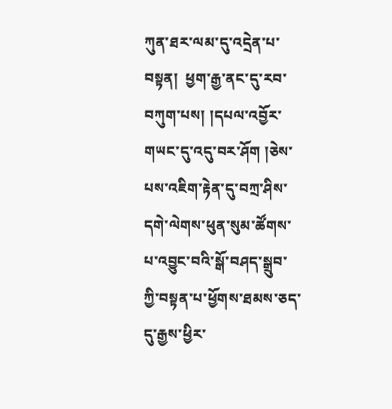ཀུན་ཐར་ལམ་དུ་འདྲེན་པ་བསྟན།  ཕྱག་རྒྱ་ནང་དུ་རབ་བཀུག་པས། །དཔལ་འབྱོར་གཡང་དུ་འདུ་བར་ཤོག །ཅེས་པས་འཇིག་རྟེན་དུ་བཀྲ་ཤིས་དགེ་ལེགས་ཕུན་སུམ་ཚོགས་པ་འབྱུང་བའི་སྒོ་བཤད་སྒྲུབ་ཀྱི་བསྟན་པ་ཕྱོགས་ཐམས་ཅད་དུ་རྒྱས་ཕྱིར་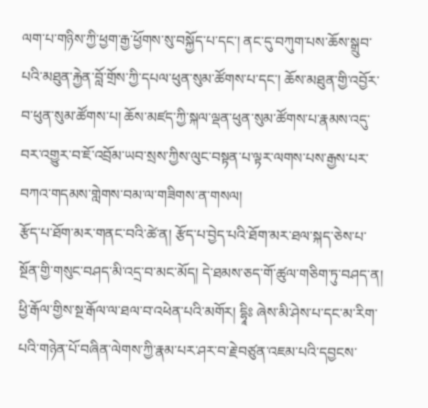ལག་པ་གཉིས་ཀྱི་ཕྱག་རྒྱ་ཕྱོགས་སུ་བསྐྱོད་པ་དང་། ནང་དུ་བཀུག་པས་ཆོས་སྒྲུབ་པའི་མཐུན་རྐྱེན་བློ་གྲོས་ཀྱི་དཔལ་ཕུན་སུམ་ཚོགས་པ་དང་། ཆོས་མཐུན་གྱི་འབྱོར་བ་ཕུན་སུམ་ཚོགས་པ། ཆོས་མཛད་ཀྱི་སྐལ་ལྡན་ཕུན་སུམ་ཚོགས་པ་རྣམས་འདུ་བར་འགྱུར་བ་ཇོ་འབྲོམ་ཡབ་སྲས་ཀྱིས་ལུང་བསྟན་པ་ལྟར་ལགས་པས་རྒྱས་པར་བཀའ་གདམས་གླེགས་བམ་ལ་གཟིགས་ན་གསལ།
རྩོད་པ་ཐོག་མར་གནང་བའི་ཚེ་ན། རྩོད་པ་བྱེད་པའི་ཐོག་མར་ཐལ་སྐད་ཅེས་པ་སྔོན་གྱི་གསུང་བཤད་མི་འདྲ་བ་མང་མོད། དེ་ཐམས་ཅད་གོ་ཚུལ་གཅིག་ཏུ་བཤད་ན། ཕྱི་རྒོལ་གྱིས་སྔ་རྒོལ་ལ་ཐལ་བ་འཕེན་པའི་མགོར། དྷཱིཿ ཞེས་མི་ཤེས་པ་དང་མ་རིག་པའི་གཉེན་པོ་བཞིན་ལེགས་ཀྱི་རྣམ་པར་ཤར་བ་རྗེ་བཙུན་འཇམ་པའི་དབྱངས་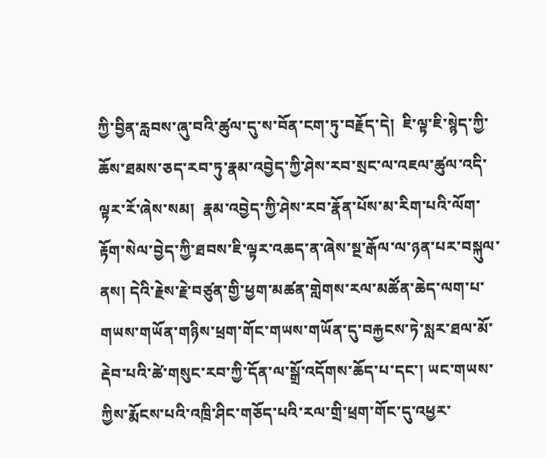ཀྱི་བྱིན་རླབས་ཞུ་བའི་ཚུལ་དུ་ས་བོན་ངག་ཏུ་བརྗོད་དེ།  ཇི་ལྟ་ཇི་སྙེད་ཀྱི་ཆོས་ཐམས་ཅད་རབ་ཏུ་རྣམ་འབྱེད་ཀྱི་ཤེས་རབ་སྲང་ལ་འཇལ་ཚུལ་འདི་ལྟར་རོ་ཞེས་སམ།  རྣམ་འབྱེད་ཀྱི་ཤེས་རབ་རྣོན་པོས་མ་རིག་པའི་ལོག་རྟོག་སེལ་བྱེད་ཀྱི་ཐབས་ཇི་ལྟར་འཆད་ན་ཞེས་སྔ་རྒོལ་ལ་ཉན་པར་བསྐུལ་ནས། དེའི་རྗེས་རྗེ་བཙུན་གྱི་ཕྱག་མཚན་གླེགས་རལ་མཚོན་ཆེད་ལག་པ་གཡས་གཡོན་གཉིས་ཕྲག་གོང་གཡས་གཡོན་དུ་བརྐྱངས་ཏེ་སླར་ཐལ་མོ་རྡེབ་པའི་ཚེ་གསུང་རབ་ཀྱི་དོན་ལ་སྒྲོ་འདོགས་ཆོད་པ་དང་། ཡང་གཡས་ཀྱིས་རྨོངས་པའི་འཁྲི་ཤིང་གཅོད་པའི་རལ་གྲི་ཕྲག་གོང་དུ་འཕྱར་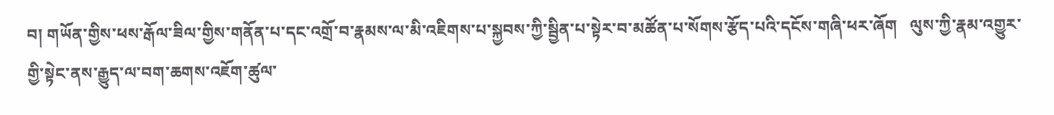བ། གཡོན་གྱིས་ཕས་རྒོལ་ཟིལ་གྱིས་གནོན་པ་དང་འགྲོ་བ་རྣམས་ལ་མི་འཇིགས་པ་སྐྱབས་ཀྱི་སྦྱིན་པ་སྟེར་བ་མཚོན་པ་སོགས་རྩོད་པའི་དངོས་གཞི་ཕར་ཞོག   ལུས་ཀྱི་རྣམ་འགྱུར་གྱི་སྟེང་ནས་རྒྱུད་ལ་བག་ཆགས་འཇོག་ཚུལ་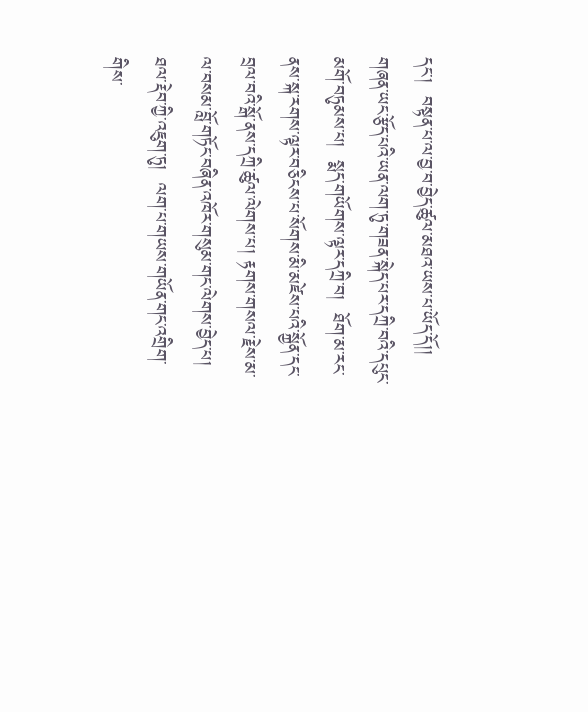དང་།  བསྟན་པ་ལ་བྱ་བ་བྱེད་ཚུལ་མཐའ་ཡས་པ་ཡོད་དོ།།
གཞན་ཡང་རྩོད་པའི་ཡན་ལག་ཏུ་གཟན་སྐེད་པར་དཀྲི་བའི་དཔུང་མགོ་བཏུམས་པ།  སྨད་གཡོགས་ལྟར་དཀྲི་བ།  ཐོག་མ་རང་ནས་སྐ་རགས་ལྟར་བཅིངས་པ་སོགས་མི་མཛེས་པའི་སྐྱོན་དང་བྲལ་བའི་སྒོ་ནས་དཀྲི་ཚུལ་ལེགས་པ། རྟགས་གསལ་རྗེས་མ་ལ་བསམ་བློ་གཏོང་བཞིན་འཁོར་གསུམ་གང་ལེགས་བྱེད་པ།  ཐལ་རྡེབ་ཀྱི་འཇུག་ཏུ།  ལག་པ་གཡས་གཡོན་གང་འགྲིག་གིས་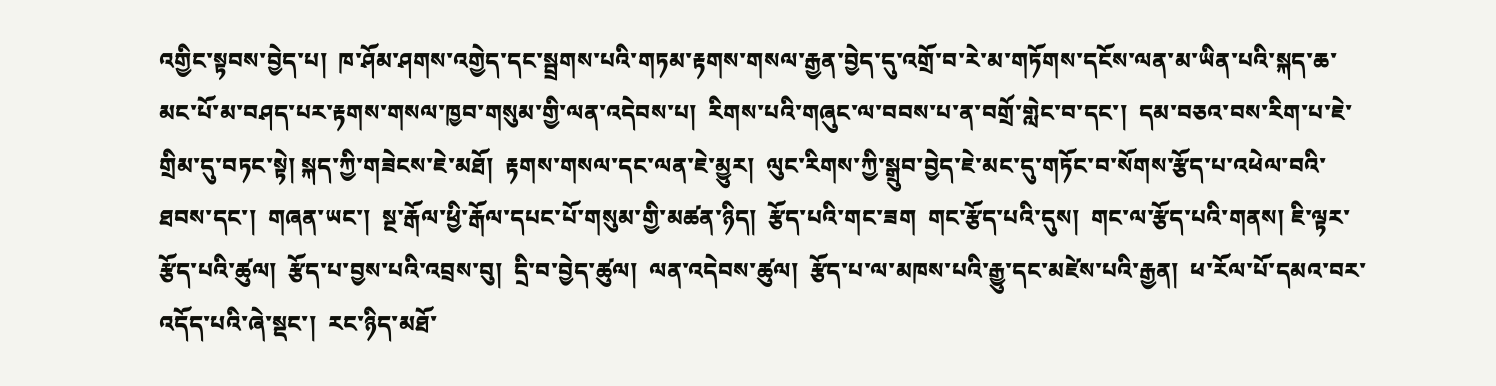འགྱིང་སྟབས་བྱེད་པ།  ཁ་ཤོམ་ཤགས་འགྱེད་དང་སྦྲགས་པའི་གཏམ་རྟགས་གསལ་རྒྱན་བྱེད་དུ་འགྲོ་བ་རེ་མ་གཏོགས་དངོས་ལན་མ་ཡིན་པའི་སྐད་ཆ་མང་པོ་མ་བཤད་པར་རྟགས་གསལ་ཁྱབ་གསུམ་གྱི་ལན་འདེབས་པ།  རིགས་པའི་གཞུང་ལ་བབས་པ་ན་བགྲོ་གླེང་བ་དང་།  དམ་བཅའ་བས་རིག་པ་ཇེ་གྲིམ་དུ་བཏང་སྟེ། སྐད་ཀྱི་གཟེངས་ཇེ་མཐོ།  རྟགས་གསལ་དང་ལན་ཇེ་མྱུར།  ལུང་རིགས་ཀྱི་སྒྲུབ་བྱེད་ཇེ་མང་དུ་གཏོང་བ་སོགས་རྩོད་པ་འཕེལ་བའི་ཐབས་དང་།  གཞན་ཡང་།  སྔ་རྒོལ་ཕྱི་རྒོལ་དཔང་པོ་གསུམ་གྱི་མཚན་ཉིད།  རྩོད་པའི་གང་ཟག  གང་རྩོད་པའི་དུས།  གང་ལ་རྩོད་པའི་གནས། ཇི་ལྟར་རྩོད་པའི་ཚུལ།  རྩོད་པ་བྱས་པའི་འབྲས་བུ།  དྲི་བ་བྱེད་ཚུལ།  ལན་འདེབས་ཚུལ།  རྩོད་པ་ལ་མཁས་པའི་རྒྱུ་དང་མཛེས་པའི་རྒྱན།  ཕ་རོལ་པོ་དམའ་བར་འདོད་པའི་ཞེ་སྡང་།  རང་ཉིད་མཐོ་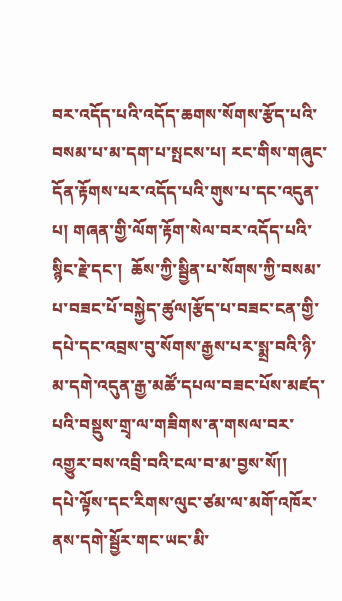བར་འདོད་པའི་འདོད་ཆགས་སོགས་རྩོད་པའི་བསམ་པ་མ་དག་པ་སྤངས་པ། རང་གིས་གཞུང་དོན་རྟོགས་པར་འདོད་པའི་གུས་པ་དང་འདུན་པ། གཞན་གྱི་ལོག་རྟོག་སེལ་བར་འདོད་པའི་སྙིང་རྗེ་དང་།  ཆོས་ཀྱི་སྦྱིན་པ་སོགས་ཀྱི་བསམ་པ་བཟང་པོ་བསྐྱེད་ཚུལ།རྩོད་པ་བཟང་ངན་གྱི་དཔེ་དང་འབྲས་བུ་སོགས་རྒྱས་པར་སྨྲ་བའི་ཉི་མ་དགེ་འདུན་རྒྱ་མཚོ་དཔལ་བཟང་པོས་མཛད་པའི་བསྡུས་གྲྭ་ལ་གཟིགས་ན་གསལ་བར་འགྱུར་བས་འབྲི་བའི་ངལ་བ་མ་བྱས་སོ།།
དཔེ་ལྟོས་དང་རིགས་ལུང་ཙམ་ལ་མགོ་འཁོར་ནས་དགེ་སྦྱོར་གང་ཡང་མི་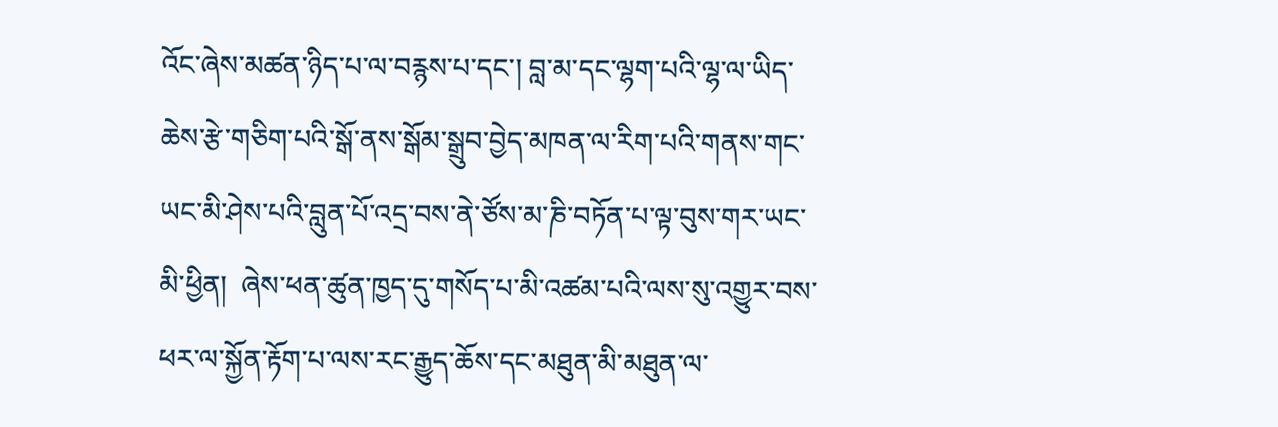འོང་ཞེས་མཚན་ཉིད་པ་ལ་བརྙས་པ་དང་། བླ་མ་དང་ལྷག་པའི་ལྷ་ལ་ཡིད་ཆེས་རྩེ་གཅིག་པའི་སྒོ་ནས་སྒོམ་སྒྲུབ་བྱེད་མཁན་ལ་རིག་པའི་གནས་གང་ཡང་མི་ཤེས་པའི་བླུན་པོ་འདྲ་བས་ནེ་ཙོས་མ་ཎི་བཏོན་པ་ལྟ་བུས་གར་ཡང་མི་ཕྱིན།  ཞེས་ཕན་ཚུན་ཁྱད་དུ་གསོད་པ་མི་འཚམ་པའི་ལས་སུ་འགྱུར་བས་ཕར་ལ་སྐྱོན་རྟོག་པ་ལས་རང་རྒྱུད་ཆོས་དང་མཐུན་མི་མཐུན་ལ་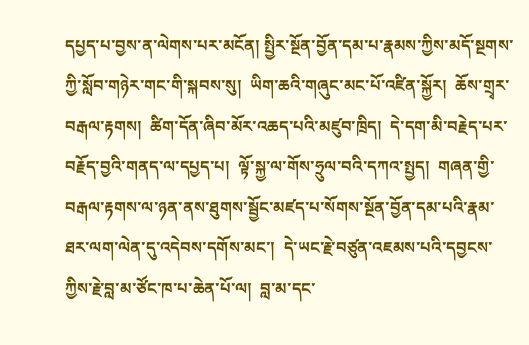དཔྱད་པ་བྱས་ན་ལེགས་པར་མངོན། སྤྱིར་སྔོན་བྱོན་དམ་པ་རྣམས་ཀྱིས་མདོ་སྔགས་ཀྱི་སློབ་གཉེར་གང་གི་སྐབས་སུ།  ཡིག་ཆའི་གཞུང་མང་པོ་འཛིན་སྐྱོར།  ཆོས་གྲྭར་བརྒལ་རྟགས།  ཚིག་དོན་ཞིབ་མོར་འཆད་པའི་མཛུབ་ཁྲིད།  དེ་དག་མི་བརྗེད་པར་བརྗོད་བྱའི་གནད་ལ་དཔྱད་པ།  ལྟོ་སྐྱ་ལ་གོས་ཧྲུལ་བའི་དཀའ་སྤྱད།  གཞན་གྱི་བརྒལ་རྟགས་ལ་ཉན་ནས་ཐུགས་སྦྱོང་མཛད་པ་སོགས་སྔོན་བྱོན་དམ་པའི་རྣམ་ཐར་ལག་ལེན་དུ་འདེབས་དགོས་མང་།  དེ་ཡང་རྗེ་བཙུན་འཇམས་པའི་དབྱངས་ཀྱིས་རྗེ་བླ་མ་ཙོང་ཁ་པ་ཆེན་པོ་ལ།  བླ་མ་དང་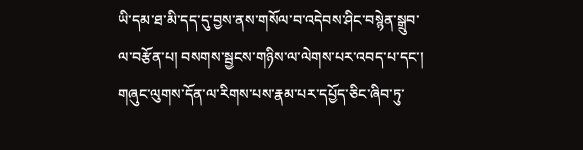ཡི་དམ་ཐ་མི་དད་དུ་བྱས་ནས་གསོལ་བ་འདེབས་ཤིང་བསྙེན་སྒྲུབ་ལ་བརྩོན་པ། བསགས་སྦྱངས་གཉིས་ལ་ལེགས་པར་འབད་པ་དང་། གཞུང་ལུགས་དོན་ལ་རིགས་པས་རྣམ་པར་དཔྱོད་ཅིང་ཞིབ་ཏུ་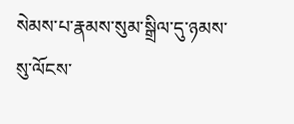སེམས་པ་རྣམས་སུམ་སྒྲིལ་དུ་ཉམས་སུ་ལོངས་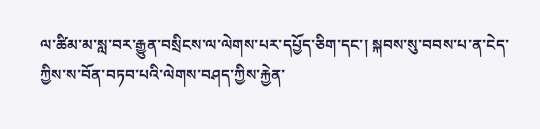ལ་ཚིམ་མ་སླ་བར་རྒྱུན་བསྲིངས་ལ་ལེགས་པར་དཔྱོད་ཅིག་དང་། སྐབས་སུ་བབས་པ་ན་ངེད་ཀྱིས་ས་བོན་བཏབ་པའི་ལེགས་བཤད་ཀྱིས་རྐྱེན་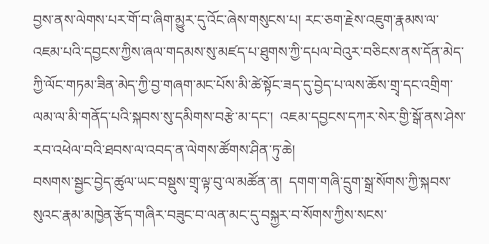བྱས་ནས་ལེགས་པར་གོ་བ་ཞིག་མྱུར་དུ་འོང་ཞེས་གསུངས་པ། རང་ཅག་རྗེས་འཇུག་རྣམས་ལ་འཇམ་པའི་དབྱངས་ཀྱིས་ཞལ་གདམས་སུ་མཛད་པ་ཐུགས་ཀྱི་དཔལ་བེའུར་བཅིངས་ནས་དོན་མེད་ཀྱི་ལོང་གཏམ་ཟིན་མེད་ཀྱི་བྱ་གཞག་མང་པོས་མི་ཚེ་སྟོང་ཟད་དུ་བྱེད་པ་ལས་ཆོས་གྲྭ་དང་འགྲིག་ལམ་ལ་མི་གནོད་པའི་སྐབས་སུ་དམིགས་བརྩེ་མ་དང་།  འཇམ་དབྱངས་དཀར་སེར་གྱི་སྒོ་ནས་ཤེས་རབ་འཕེལ་བའི་ཐབས་ལ་འབད་ན་ལེགས་ཚོགས་ཤིན་ཏུ་ཆེ།
བསགས་སྦྱང་བྱེད་ཚུལ་ཡང་བསྡུས་གྲྭ་ལྟ་བུ་ལ་མཚོན་ན།  དགག་གཞི་དྲུག་སྒྲ་སོགས་ཀྱི་སྐབས་སུའང་རྣམ་མཁྱེན་རྩོད་གཞིར་བཟུང་བ་ལན་མང་དུ་བསྐྱར་བ་སོགས་ཀྱིས་སངས་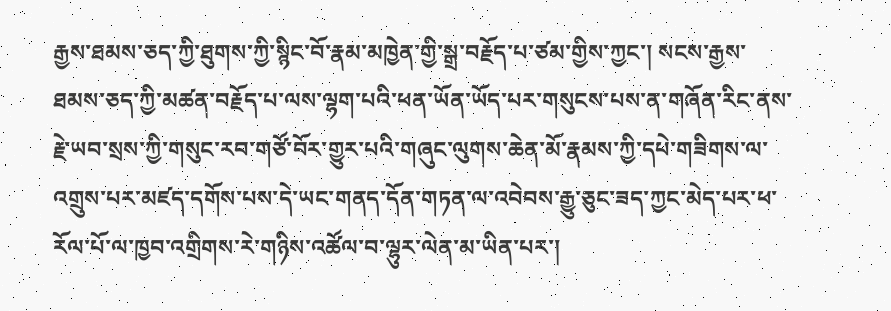རྒྱས་ཐམས་ཅད་ཀྱི་ཐུགས་ཀྱི་སྙིང་བོ་རྣམ་མཁྱེན་གྱི་སྒྲ་བརྗོད་པ་ཙམ་གྱིས་ཀྱང་། སངས་རྒྱས་ཐམས་ཅད་ཀྱི་མཚན་བརྗོད་པ་ལས་ལྷག་པའི་ཕན་ཡོན་ཡོད་པར་གསུངས་པས་ན་གཞོན་རིང་ནས་རྗེ་ཡབ་སྲས་ཀྱི་གསུང་རབ་གཙོ་བོར་གྱུར་པའི་གཞུང་ལུགས་ཆེན་མོ་རྣམས་ཀྱི་དཔེ་གཟིགས་ལ་འགྲུས་པར་མཛད་དགོས་པས་དེ་ཡང་གནད་དོན་གཏན་ལ་འབེབས་རྒྱུ་ཅུང་ཟད་ཀྱང་མེད་པར་ཕ་རོལ་པོ་ལ་ཁྱབ་འགྲིགས་རེ་གཉིས་འཚོལ་བ་ལྷུར་ལེན་མ་ཡིན་པར་།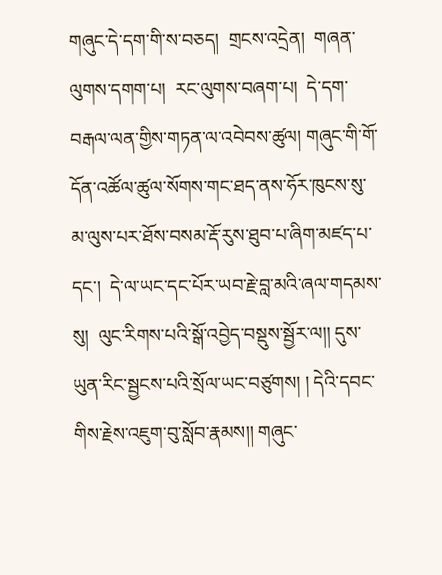གཞུང་དེ་དག་གི་ས་བཅད།  གྲངས་འདྲེན།  གཞན་ལུགས་དགག་པ།  རང་ལུགས་བཞག་པ།  དེ་དག་བརྒལ་ལན་གྱིས་གཏན་ལ་འབེབས་ཚུལ། གཞུང་གི་གོ་དོན་འཚོལ་ཚུལ་སོགས་གང་ཐད་ནས་ཧོར་ཁུངས་སུ་མ་ལུས་པར་ཐོས་བསམ་རྡོ་རུས་ཐུབ་པ་ཞིག་མཛད་པ་དང་།  དེ་ལ་ཡང་དང་པོར་ཡབ་རྗེ་བླ་མའི་ཞལ་གདམས་སུ།  ལུང་རིགས་པའི་སྒོ་འབྱེད་བསྡུས་སྦྱོར་ལ།། དུས་ཡུན་རིང་སྦྱངས་པའི་སྲོལ་ཡང་བཙུགས། ། དེའི་དབང་གིས་རྗེས་འཇུག་བུ་སློབ་རྣམས།། གཞུང་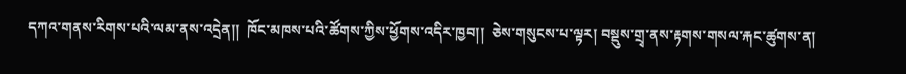དཀའ་གནས་རིགས་པའི་ལམ་ནས་འདྲེན།།  ཁོང་མཁས་པའི་ཚོགས་ཀྱིས་ཕྱོགས་འདིར་ཁྱབ།།  ཅེས་གསུངས་པ་ལྟར། བསྡུས་གྲྭ་ནས་རྟགས་གསལ་རྐང་ཚུགས་ན།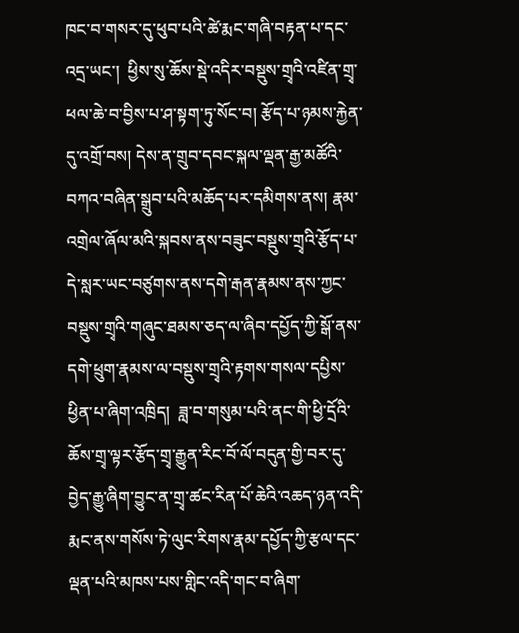ཁང་བ་གསར་དུ་ཕུབ་པའི་ཚེ་རྨང་གཞི་བརྟན་པ་དང་འདྲ་ཡང་།  ཕྱིས་སུ་ཆོས་སྡེ་འདིར་བསྡུས་གྲྭའི་འཛིན་གྲྭ་ཕལ་ཆེ་བ་བྱིས་པ་ཤ་སྟག་ཏུ་སོང་བ། རྩོད་པ་ཉམས་རྐྱེན་དུ་འགྲོ་བས། དེས་ན་གྲུབ་དབང་སྐལ་ལྡན་རྒྱ་མཚོའི་བཀའ་བཞིན་སྒྲུབ་པའི་མཆོད་པར་དམིགས་ནས། རྣམ་འགྲེལ་ཞོལ་མའི་སྐབས་ནས་བཟུང་བསྡུས་གྲྭའི་རྩོད་པ་དེ་སླར་ཡང་བཙུགས་ནས་དགེ་རྒན་རྣམས་ནས་ཀྱང་བསྡུས་གྲྭའི་གཞུང་ཐམས་ཅད་ལ་ཞིབ་དཔྱོད་ཀྱི་སྒོ་ནས་དགེ་ཕྲུག་རྣམས་ལ་བསྡུས་གྲྭའི་རྟགས་གསལ་དཔྱིས་ཕྱིན་པ་ཞིག་འཁྲིད།  ཟླ་བ་གསུམ་པའི་ནང་གི་ཕྱི་དྲོའི་ཆོས་གྲྭ་ལྟར་རྩོད་གྲྭ་རྒྱུན་རིང་བོ་ལོ་བདུན་གྱི་བར་དུ་བྱེད་རྒྱུ་ཞིག་བྱུང་ན་གྲྭ་ཚང་རིན་པོ་ཆེའི་འཆད་ཉན་འདི་རྨང་ནས་གསོས་ཏེ་ལུང་རིགས་རྣམ་དཔྱོད་ཀྱི་རྩལ་དང་ལྡན་པའི་མཁས་པས་གླིང་འདི་གང་བ་ཞིག་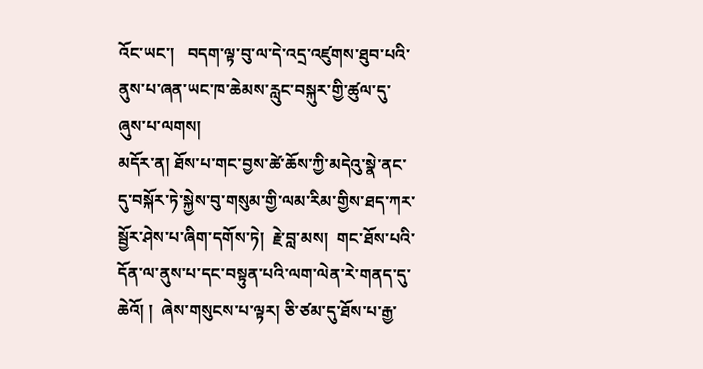འོང་ཡང་།   བདག་ལྟ་བུ་ལ་དེ་འདྲ་འཛུགས་ཐུབ་པའི་ནུས་པ་ཞན་ཡང་ཁ་ཆེམས་རླུང་བསྐུར་གྱི་ཚུལ་དུ་ཞུས་པ་ལགས།
མདོར་ན། ཐོས་པ་གང་བྱས་ཚེ་ཆོས་ཀྱི་མདེའུ་སྣེ་ནང་དུ་བསྐོར་ཏེ་སྐྱེས་བུ་གསུམ་གྱི་ལམ་རིམ་གྱིས་ཐད་ཀར་སྦྱོར་ཤེས་པ་ཞིག་དགོས་ཏེ།  རྗེ་བླ་མས།  གང་ཐོས་པའི་དོན་ལ་ནུས་པ་དང་བསྟུན་པའི་ལག་ལེན་རེ་གནད་དུ་ཆེའོ། །  ཞེས་གསུངས་པ་ལྟར། ཅི་ཙམ་དུ་ཐོས་པ་རྒྱ་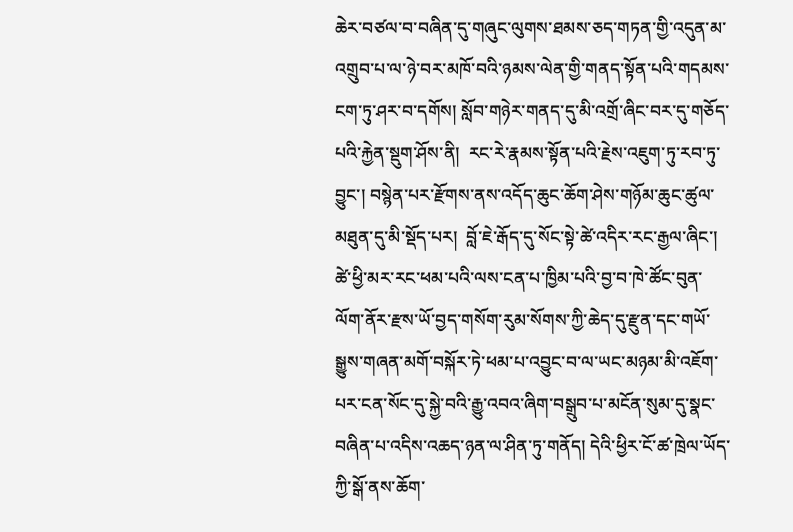ཆེར་བཙལ་བ་བཞིན་དུ་གཞུང་ལུགས་ཐམས་ཅད་གཏན་གྱི་འདུན་མ་འགྲུབ་པ་ལ་ཉེ་བར་མཁོ་བའི་ཉམས་ལེན་གྱི་གནད་སྟོན་པའི་གདམས་ངག་ཏུ་ཤར་བ་དགོས། སློབ་གཉེར་གནད་དུ་མི་འགྲོ་ཞིང་བར་དུ་གཅོད་པའི་རྐྱེན་སྡུག་ཤོས་ནི།  རང་རེ་རྣམས་སྟོན་པའི་རྗེས་འཇུག་ཏུ་རབ་ཏུ་བྱུང་། བསྙེན་པར་རྫོགས་ནས་འདོད་ཆུང་ཆོག་ཤེས་གཉོམ་ཆུང་ཚུལ་མཐུན་དུ་མི་སྡོད་པར།  བློ་ཇེ་རྒོད་དུ་སོང་སྟེ་ཚེ་འདིར་རང་རྒྱལ་ཞིང་།  ཚེ་ཕྱི་མར་རང་ཕམ་པའི་ལས་ངན་པ་ཁྱིམ་པའི་བྱ་བ་ཁེ་ཚོང་བུན་ལོག་ནོར་རྫས་ཡོ་བྱད་གསོག་རུམ་སོགས་ཀྱི་ཆེད་དུ་རྫུན་དང་གཡོ་སྒྱུས་གཞན་མགོ་བསྐོར་ཏེ་ཕམ་པ་འབྱུང་བ་ལ་ཡང་མཉམ་མི་འཇོག་པར་ངན་སོང་དུ་སྐྱེ་བའི་རྒྱུ་འབའ་ཞིག་བསྒྲུབ་པ་མངོན་སུམ་དུ་སྣང་བཞིན་པ་འདིས་འཆད་ཉན་ལ་ཤིན་ཏུ་གནོད། དེའི་ཕྱིར་ངོ་ཚ་ཁྲེལ་ཡོད་ཀྱི་སྒོ་ནས་ཆོག་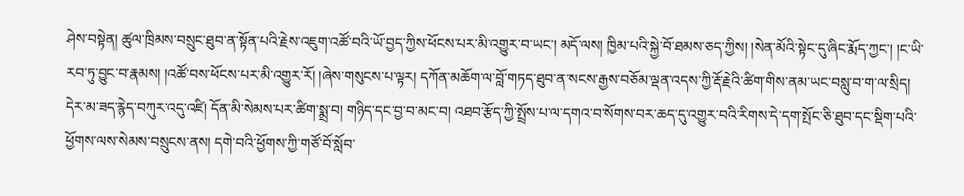ཤེས་བསྟེན། ཚུལ་ཁྲིམས་བསྲུང་ཐུབ་ན་སྟོན་པའི་རྗེས་འཇུག་འཚོ་བའི་ཡོ་བྱད་ཀྱིས་ཕོངས་པར་མི་འགྱུར་བ་ཡང་། མདོ་ལས། ཁྱིམ་པའི་སྐྱེ་བོ་ཐམས་ཅད་ཀྱིས། །སེན་མོའི་སྟེང་དུ་ཞིང་རྨོད་ཀྱང་། །ང་ཡི་རབ་ཏུ་བྱུང་བ་རྣམས། །འཚོ་བས་ཕོངས་པར་མི་འགྱུར་རོ། །ཞེས་གསུངས་པ་ལྟར། དཀོན་མཆོག་ལ་བློ་གཏད་ཐུབ་ན་སངས་རྒྱས་བཅོམ་ལྡན་འདས་ཀྱི་རྡོ་རྗེའི་ཚིག་གིས་ནམ་ཡང་བསླུ་བ་ག་ལ་སྲིད།
དེར་མ་ཟད་རྙེད་བཀུར་འདུ་འཛི། དོན་མི་སེམས་པར་ཚིག་སྨྲ་བ། གཉིད་དང་བྱ་བ་མང་བ། འཐབ་རྩོད་ཀྱི་སྤྲོས་པ་ལ་དགའ་བ་སོགས་བར་ཆད་དུ་འགྱུར་བའི་རིགས་དེ་དག་སྤོང་ཅི་ཐུབ་དང་སྡིག་པའི་ཕྱོགས་ལས་སེམས་བསྲུངས་ནས། དགེ་བའི་ཕྱོགས་ཀྱི་གཙོ་བོ་སློབ་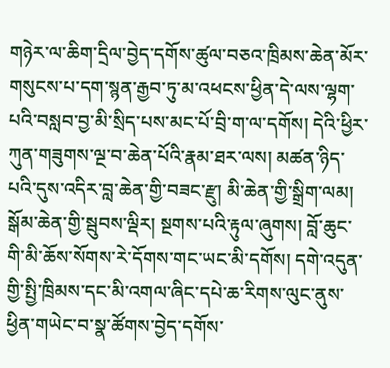གཉེར་ལ་ཆིག་དྲིལ་བྱེད་དགོས་ཚུལ་བཅའ་ཁྲིམས་ཆེན་མོར་གསུངས་པ་དག་སྙན་རྒྱབ་ཏུ་མ་འཕངས་ཕྱིན་དེ་ལས་ལྷག་པའི་བསླབ་བྱ་མི་སྲིད་པས་མང་པོ་བྲི་ག་ལ་དགོས། དེའི་ཕྱིར་ཀུན་གཟུགས་ལྔ་བ་ཆེན་པོའི་རྣམ་ཐར་ལས། མཚན་ཉིད་པའི་དུས་འདིར་བླ་ཆེན་གྱི་བཟང་རྫུ། མི་ཆེན་གྱི་སྒྲིག་ལམ། སྒོམ་ཆེན་གྱི་སྦུབས་ལྡིར། སྔགས་པའི་རྟུལ་ཞུགས། བློ་ཆུང་གི་མི་ཆོས་སོགས་རེ་དོགས་གང་ཡང་མི་དགོས། དགེ་འདུན་གྱི་སྤྱི་ཁྲིམས་དང་མི་འགལ་ཞིང་དཔེ་ཆ་རིགས་ལུང་ནུས་ཕྱིན་གཡེང་བ་སྣ་ཚོགས་བྱེད་དགོས་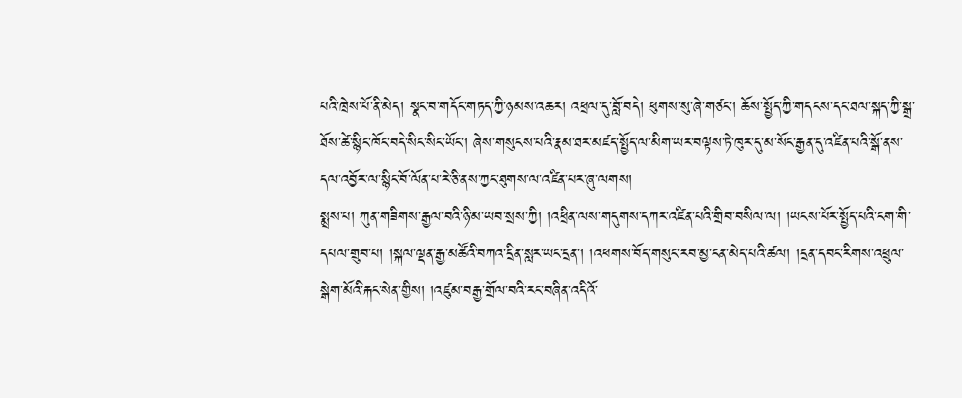པའི་ཁྲེས་པོ་ནི་མེད། སྣང་བ་གདོང་གཏད་ཀྱི་ཉམས་འཆར། འཕྲལ་དུ་བློ་བདེ། ཕུགས་སུ་ཞེ་གཙང་། ཆོས་སྤྱོད་ཀྱི་གདངས་དང་ཐལ་སྐད་ཀྱི་སྒྲ་ཐོས་ཚེ་སྙིང་ཁོང་བདེ་སིང་སིང་ཡོང་། ཞེས་གསུངས་པའི་རྣམ་ཐར་མཛད་སྤྱོད་ལ་མིག་ཡར་བལྟས་ཏེ་ཁུར་དུ་མ་སོང་རྒྱན་དུ་འཛིན་པའི་སྒོ་ནས་དལ་འབྱོར་ལ་སྙིང་བོ་ལོན་པ་རེ་ཅི་ནས་ཀྱང་ཐུགས་ལ་འཛིན་པར་ཞུ་ལགས།
སྨྲས་པ། ཀུན་གཟིགས་རྒྱལ་བའི་ཉི་མ་ཡབ་སྲས་ཀྱི། །འཕྲིན་ལས་གདུགས་དཀར་འཛིན་པའི་གྲིབ་བསིལ་ལ། །ཡངས་པོར་སྤྱོད་པའི་ངག་གི་དཔལ་གྲུབ་པ། །སྐལ་ལྡན་རྒྱ་མཚོའི་བཀའ་དྲིན་སླར་ཡང་དྲན་། །འཕགས་བོད་གསུང་རབ་མྱ་ངན་མེད་པའི་ཚལ། །དྲན་དབང་རིགས་འཕྲུལ་སྒེག་མོའི་རྐང་སེན་གྱིས། །འཛུམ་བརྒྱ་གྲོལ་བའི་རང་བཞིན་འདིའོ་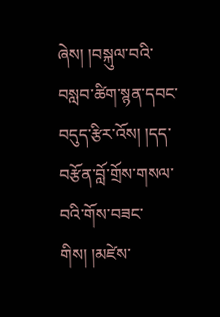ཞེས། །བསྐུལ་བའི་བསླབ་ཚིག་སྙན་དབང་བདུད་རྩིར་འོས། །དད་བརྩོན་བློ་གྲོས་གསལ་བའི་གོས་བཟང་གིས། །མཛེས་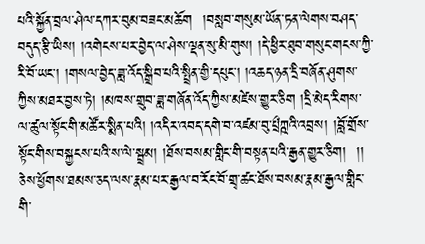པའི་སྐྱོན་བྲལ་ཤེལ་དཀར་བུམ་བཟང་མཆོག  །བསླབ་གསུམ་ཡོན་ཏན་ལེགས་བཤད་བདུད་རྩི་ཡིས། །འགེངས་པར་བྱེད་ལ་ཤེས་ལྡན་སུ་མི་གུས། །དེ་ཕྱིར་ཐུབ་གསུང་གངས་ཀྱི་རི་བོ་ཡང་། །གསལ་བྱེད་ཟླ་འོད་སྒྲིབ་པའི་སྤྲིན་གྱི་དཔུང་། །འཆད་ཉན་དྲི་བཞོན་ཤུགས་ཀྱིས་མཐར་བྱས་ཏེ། །མཁས་གྲུབ་ཟླ་གཞོན་འོད་ཀྱིས་མཛེས་གྱུར་ཅིག །དྲི་མེད་རིགས་ལ་ཚུལ་སྟོང་གི་མཚོར་སྨིན་པའི། །འདིར་འབད་དགེ་བ་འཛམ་བུ་པྲྀཀྵའི་འབྲས། །བློ་གྲོས་སྟོང་གིས་བསྐྱངས་པའི་ས་ལེ་སྦྲམ། །ཐོས་བསམ་གླིང་གི་བསྟན་པའི་རྒྱན་གྱུར་ཅིག།  །།
ཅེས་ཕྱོགས་ཐམས་ཅད་ལས་རྣམ་པར་རྒྱལ་བ་རོང་བོ་གྲྭ་ཚང་ཐོས་བསམ་རྣམ་རྒྱལ་གླིང་གི་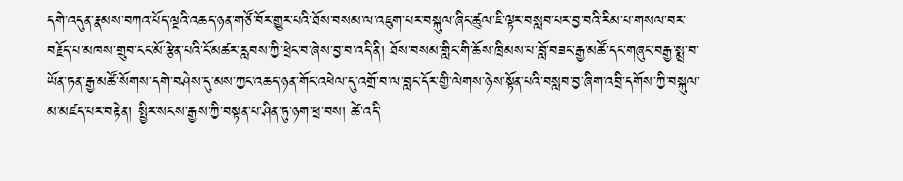དགེ་འདུན་རྣམས་བཀའ་པོད་ལྔའི་འཆད་ཉན་གཙོ་བོར་གྱུར་པའི་ཐོས་བསམ་ལ་འཇུག་པར་བསྐུལ་ཞིང་ཚུལ་ཇི་ལྟར་བསླབ་པར་བྱ་བའི་རིམ་པ་གསལ་བར་བརྗོད་པ་མཁས་གྲུབ་ངང་མོ་རྩེན་པའི་ངོ་མཚར་རླབས་ཀྱི་ཕྲེང་བ་ཞེས་བྱ་བ་འདི་ནི། ཐོས་བསམ་གླིང་གི་ཆོས་ཁྲིམས་པ་བློ་བཟང་རྒྱ་མཚོ་དང་གཞུང་བརྒྱ་སྨྲ་བ་ཡོན་ཏན་རྒྱ་མཚོ་སོགས་དགེ་བཤེས་དུ་མས་ཀྱང་འཆད་ཉན་གོང་འཕེལ་དུ་འགྲོ་བ་ལ་བླང་དོར་གྱི་ལེགས་ཉེས་སྟོན་པའི་བསླབ་བྱ་ཞིག་འབྲི་དགོས་ཀྱི་བསྐུལ་མ་མཛད་པར་བརྟེན། སྤྱིར་སངས་རྒྱས་ཀྱི་བསྟན་པ་ཤིན་ཏུ་ཉག་ཕྲ་བས། ཚེ་འདི་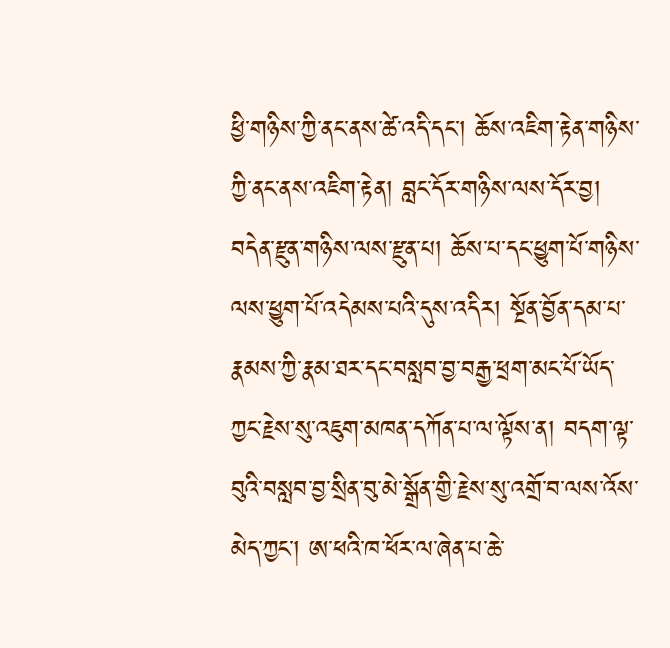ཕྱི་གཉིས་ཀྱི་ནང་ནས་ཚེ་འདི་དང་། ཆོས་འཇིག་རྟེན་གཉིས་ཀྱི་ནང་ནས་འཇིག་རྟེན། བླང་དོར་གཉིས་ལས་དོར་བྱ། བདེན་རྫུན་གཉིས་ལས་རྫུན་པ། ཆོས་པ་དང་ཕྱུག་པོ་གཉིས་ལས་ཕྱུག་པོ་འདེམས་པའི་དུས་འདིར། སྔོན་བྱོན་དམ་པ་རྣམས་ཀྱི་རྣམ་ཐར་དང་བསླབ་བྱ་བརྒྱ་ཕྲག་མང་པོ་ཡོད་ཀྱང་རྗེས་སུ་འཇུག་མཁན་དཀོན་པ་ལ་ལྟོས་ན། བདག་ལྟ་བུའི་བསླབ་བྱ་སྲིན་བུ་མེ་སྒྲོན་གྱི་རྗེས་སུ་འགྲོ་བ་ལས་འོས་མེད་ཀྱང་། ཨ་ཕའི་ཁ་ཕོར་ལ་ཞེན་པ་ཆེ་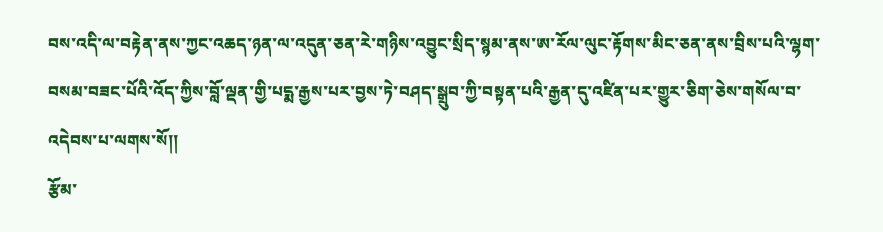བས་འདི་ལ་བརྟེན་ནས་ཀྱང་འཆད་ཉན་ལ་འདུན་ཅན་རེ་གཉིས་འབྱུང་སྲིད་སྙམ་ནས་ཨ་རོལ་ལུང་རྟོགས་མིང་ཅན་ནས་བྲིས་པའི་ལྷག་བསམ་བཟང་པོའི་འོད་ཀྱིས་བློ་ལྡན་གྱི་པདྨ་རྒྱས་པར་བྱས་ཏེ་བཤད་སྒྲུབ་ཀྱི་བསྟན་པའི་རྒྱན་དུ་འཛིན་པར་གྱུར་ཅིག་ཅེས་གསོལ་བ་འདེབས་པ་ལགས་སོ།།
རྩོམ་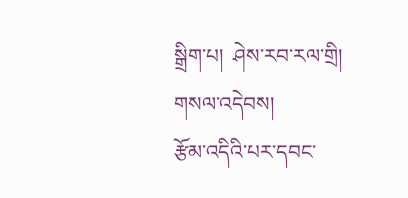སྒྲིག་པ།  ཤེས་རབ་རལ་གྲི།
གསལ་འདེབས།
རྩོམ་འདིའི་པར་དབང་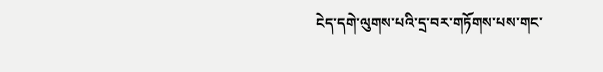ངེད་དགེ་ལུགས་པའི་དྲ་བར་གཏོགས་པས་གང་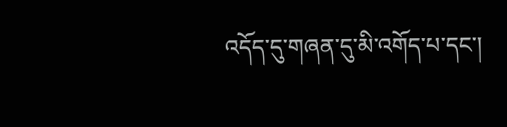འདོད་དུ་གཞན་དུ་མི་འགོད་པ་དང་།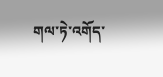གལ་ཏེ་འགོད་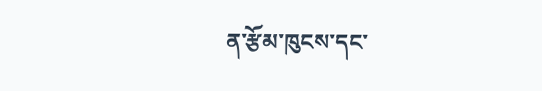ན་རྩོམ་ཁུངས་དང་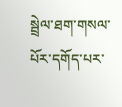སྦྲེལ་ཐག་གསལ་པོར་དགོད་པར་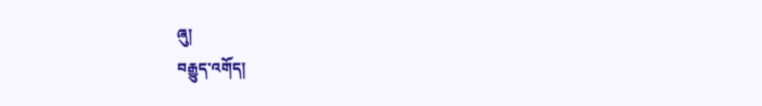ཞུ།
བརྒྱུད་འགོད།